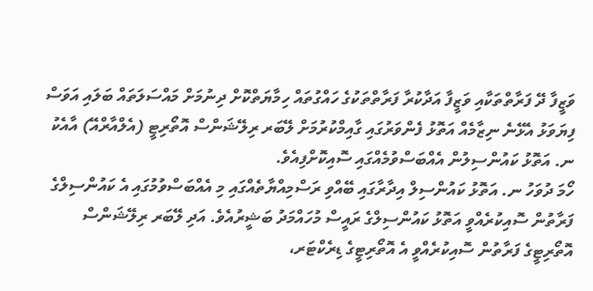ވަޒީފާ ދޭ ފަރާތްތަކާއި ވަޒީފާ އަދާކުރާ ފަރާތްތަކުގެ ހައްގުތައް ހިމާޔަތްކޮށް ދިނުމަށް މައްސަލަތައް ބަލައި އަވަސް ފިޔަވަޅު އެޅޭނެ ނިޒާމެއް އަތޮޅު ފެންވަރުގައި ގާއިމްކުރުމަށް ލޭބަރ ރިލޭޝަންސް އޮތޯރިޓީ (އެލްއާރްއޭ) އާއެކު ނ. އަތޮޅު ކައުންސިލުން އެއްބަސްވުމެއްގައި ސޮއިކޮށްފިއެވެ.
ހޯމަ ދުވަހު ނ. އަތޮޅު ކައުންސިލް އިދާރާގައި ބޭއްވި ރަސްމިއްޔާތެއްގައި މި އެއްބަސްވުމުގައި އެ ކައުންސިލްގެ ފަރާތުން ސޮއިކުރެއްވީ އަތޮޅު ކައުންސިލްގެ ރައީސް މުހައްމަދު ބަޝީރުއެވެ. އަދި ލޭބަރ ރިލޭޝަންސް އޮތޯރިޓީގެ ފަރާތުން ސޮއިކުރެއްވީ އެ އޮތޯރިޓީގެ ޑިރެކްޓަރ،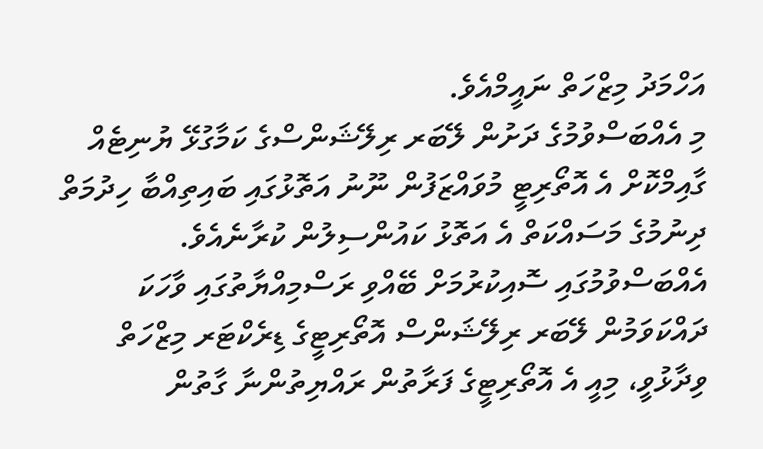އަހްމަދު މިޒްހަތް ނައީމްއެވެ.
މި އެއްބަސްވުމުގެ ދަށުން ލޭބަރ ރިލޭޝަންސްގެ ކަމާގުޅޭ ޔުނިޓެއް ގާއިމްކޮށް އެ އޮތޯރިޓީ މުވައްޒަފުން ނޫނު އަތޮޅުގައި ބައިތިއްބާ ހިދުމަތް ދިނުމުގެ މަސައްކަތް އެ އަތޮޅު ކައުންސިލުން ކުރާނެއެވެ.
އެއްބަސްވުމުގައި ސޮއިކުރުމަށް ބޭއްވި ރަސްމިއްޔާތުގައި ވާހަކަ ދައްކަވަމުން ލޭބަރ ރިލޭޝަންސް އޮތޯރިޓީގެ ޑިރެކްޓަރ މިޒްހަތް ވިދާޅުވީ، މިއީ އެ އޮތޯރިޓީގެ ފަރާތުން ރައްޔިތުންނާ ގާތުން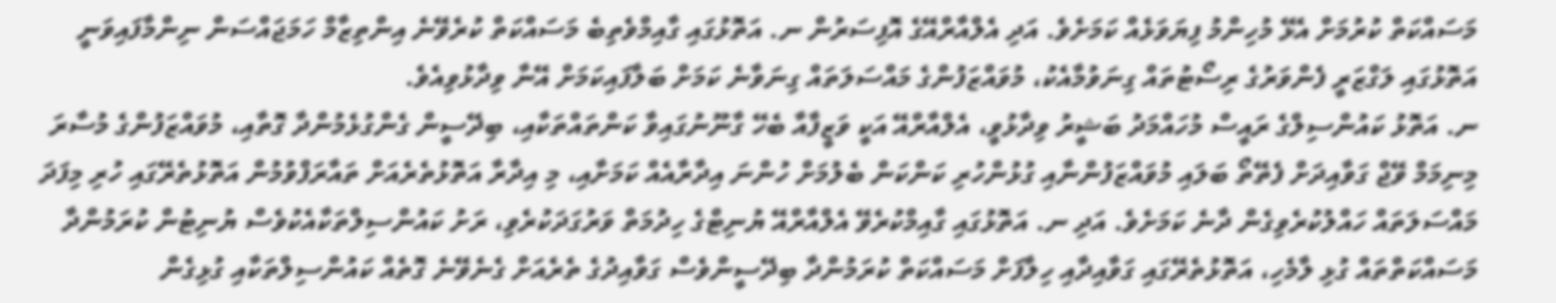މަސައްކަތް ކުރުމަށް އެޅޭ މުހިންމު ފިޔަވަޅެއް ކަމަށެވެ. އަދި އެލްއާރްއޭގެ އޮފިސަރުން ނ. އަތޮޅުގައި ގާއިމްވެތިބެ މަސައްކަތް ކުރެވޭނެ އިންތިޒާމް ހަމަޖައްސަން ނިންމާފައިވަނީ އަތޮޅުގައި ލަގްޒަރީ ފެންވަރުގެ ރިސޯޓުތައް ގިނަވުމާއެކު، މުވައްޒަފުންގެ މައްސަލަތައް ގިނަވާނެ ކަމަށް ބަލާފައިކަމަށް އޭނާ ވިދާޅުވިއެވެ.
ނ. އަތޮޅު ކައުންސިލްގެ ރައީސް މުހައްމަދު ބަޝީރު ވިދާޅުވީ، އެލްއާރްއޭ އަކީ ވަޒީފާއާ ބެހޭ ގާނޫނުގައިވާ ކަންތައްތަކާއި، ބިދޭސީން ގެންގުޅެމުންދާ ގޮތާއި، މުވައްޒަފުންގެ މުސާރަ މިނިމަމް ވޭޖް ގަވާއިދަށް ފެތޭތޯ ބަލައި މުވައްޒަފުންނާއި ގުޅުންހުރި ކަންކަން ބެލުމަށް ހުންނަ އިދާރާއެއް ކަމަށާއި، މި އިދާރާ އަތޮޅުތެރެއަށް ތައާރަފްވުމުން އަތޮޅުތެރޭގައި ހުރި މިފަދަ މައްސަލަތައް ހައްލުކުރެވިގެން ދާނެ ކަމަށެވެ. އަދި ނ. އަތޮޅުގައި ގާއިމްކުރެވޭ އެލްއާރްއޭ ޔުނިޓްގެ ހިދުމަތް ވަރުގަދަކުރެވި، ރަށު ކައުންސިލްތަކާއެކުވެސް ޔުނިޓުން ކުރަމުންދާ މަސައްކަތްތައް ގުޅި ލާމެހި، އަތޮޅުތެރޭގައި ގަވާއިދާއި ހިލާފަށް މަސައްކަތް ކުރަމުންދާ ބިދޭސީންވެސް ގަވާއިދުގެ ތެރެއަށް ގެނެވޭނެ ގޮތެއް ކައުންސިލްތަކާއި ގުޅިގެން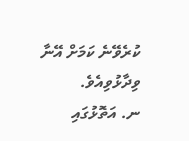ކުރެވޭނެ ކަމަށް އޭނާ ވިދާޅުވިއެވެ.
ނ. އަތޮޅުގައި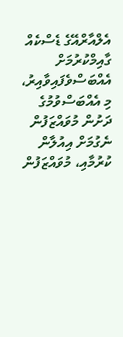އެލްއާރްއޭގެ ޑެސްކެއް ގާއިމްކުރުމަށް އެއްބަސްވެފައިވާއިރު، މި އެއްބަސްވުމުގެ ދަށުން މުވައްޒަފުން ނެގުމަށް އިއުލާން ކުރުމާއި، މުވައްޒަފުން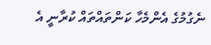ނެގުމުގެ އެންމެހާ ކަންތައްތައް ކުރާނީ އެ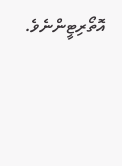އޮތޯރިޓީންނެވެ.